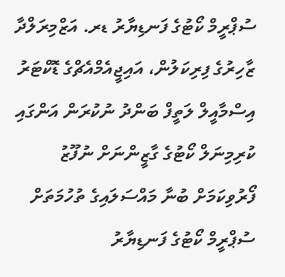ސުޕްރީމް ކޯޓުގެ ފަނޑިޔާރު ޑރ. އަޒްމިރަލްދާ ޒާހިރުގެ ފިރިކަލުން، އައިޖީއެމްއެޗްގެ ޑޮކްޓަރު އިސްމާއީލް ލަތީފް ބަންދު ނުކުރަން އަންގައި ކުރިމިނަލް ކޯޓުގެ ގާޒީންނަށް ނުފޫޒު ފޯރުވިކަމަށް ބުނާ މައްސަލައިގެ ތުހުމަތަށް ސުޕްރީމް ކޯޓުގެ ފަނޑިޔާރު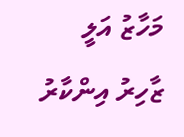މަހާޒު އަލީ ޒާހިރު އިންކާރު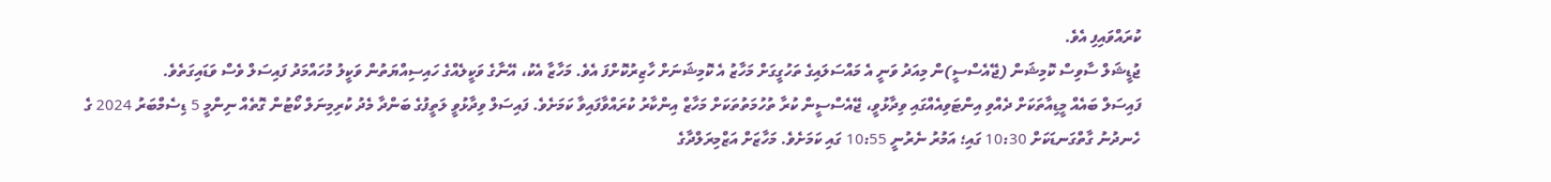ކުރައްވައިފި އެވެ.
ޖުޑީޝަލް ސާވިސް ކޮމިޝަން (ޖޭއެސްސީ)ން މިއަދު ވަނީ އެ މައްސަލައިގެ ތަހުގީގަށް މަހާޒު އެ ކޮމިޝަނަށް ހާޒިރުކޮށްފަ އެވެ. މަހާޒާ އެކު، އޭނާގެ ވަކީލެއްގެ ހައިސިއްޔަތުން ވަކީލު މުހައްމަދު ފައިސަލް ވެސް ވަޑައިގަތެވެ.
ފައިސަލް ބައެއް މީޑިއާތަކަށް ދެއްވި އިންޓަވިއެއްގައި ވިދާޅުވީ، ޖޭއެސްސީން ކުރާ ތުހުމަތުތަކަށް މަހާޒް އިންކާރު ކުރައްވާފައިވާ ކަމަށެވެ. ފައިސަލް ވިދާޅުވީ ލަތީފުގެ ބަންދާ މެދު ކުރިމިނަލް ކޯޓުން ގޮތެއް ނިންމީ 5 ޑިސެމްބަރު 2024 ގެ ހެނދުނު ގާތްގަނޑަކަށް 10:30 ގައި؛ އަމުރު ނެރުނީ 10:55 ގައި ކަމަށެވެ. މަހާޒަށް އަޒްމިރަލްދާގެ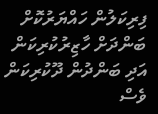ފިރިކަލުން ހައްޔަރުކޮށް ބަންދަށް ހާޒިރުކުރިކަން އަދި ބަންދުން ދޫކުރިކަން ވެސް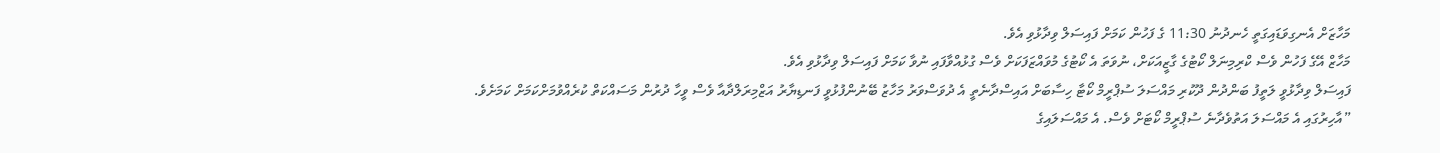މަހާޒަށް އެނގިވަޑައިގަތީ ހެނދުނު 11:30 ގެ ފަހުން ކަމަށް ފައިސަލް ވިދާޅުވި އެވެ.
މަހާޒް އޭގެ ފަހުން ވެސް ކްރިމިނަލް ކޯޓުގެ ގާޒީއަކަށް، ނުވަތަ އެ ކޯޓުގެ މުވައްޒަފަކަށް ވެސް ގުޅުއްވާފައި ނުވާ ކަމަށް ފައިސަލް ވިދާޅުވި އެވެ.
ފައިސަލް ވިދާޅުވީ ލަތީފު ބަންދުން ދޫކުރި މައްސަލަ ސުޕްރީމް ކޯޓާ ހިސާބަށް އައިސްދާނެތީ އެ ދުވަސްވަރު މަހާޒު ބޭނުންފުޅުވީ ފަނޑިޔާރު އަޒްމިރަލްދާއާ ވެސް ވީހާ ދުރުން މަސައްކަތް ކުރެއްވުމަށްކަމަށް ކަމަށެވެ.
”އާހިރުގައި އެ މައްސަލަ އަތުވެދާނެ ސުޕްރީމް ކޯޓަށް ވެސް. އެ މައްސަލައިގެ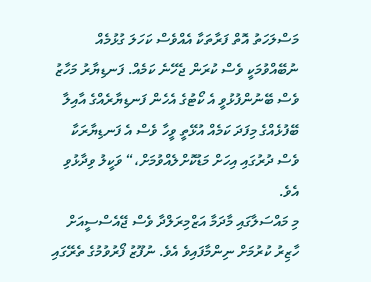މަސްލަހަތު އޮތް ފަރާތަކާ އެއްވެސް ކަހަލަ ގުޅުމެއް ނުބޭއްވުމަކީ ވެސް ކުރަން ޖެހޭނެ ކަމެއް. ފަނޑިޔާރު މަހާޒު ވެސް ބޭނުންފުޅުވީ އެ ކޯޓުގެ އެހެން ފަނޑިޔާރެއްގެ އާއިލާ ބޭފުޅެއްގެ މިފަދަ ކަމެއް އުޅޭތީ ވީހާ ވެސް އެ ފަނޑިޔާރަކާ ވެސް ދުރުގައި އިހަށް މަޑުކޮށްލެއްވުމަށް،“ ވަކީލު ވިދާޅުވި އެވެ.
މި މައްސަލާގައި މާދަމާ އަޒްމިރަލްދާ ވެސް ޖޭއެސްސީއަށް ހާޒިރު ކުރުމަށް ނިންމާފައިވެ އެވެ. ނުފޫޒު ފޯރުވުމުގެ ތެރޭގައި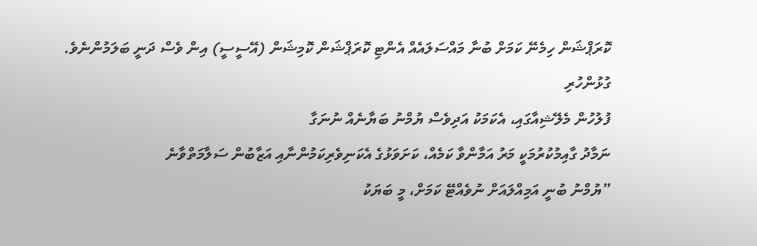ކޮރަޕްޝަން ހިމެނޭ ކަމަށް ބުނާ މައްސަލައެއް އެންޓި ކޮރަޕްޝަން ކޮމިޝަން (އޭސީސީ) އިން ވެސް ދަނީ ބަލަމުންނެވެ.
ގުޅުންހުރި
ފުލުހުން މެލޭޝިއާގައި، އެކަމަކު އަދިވެސް ޔުމްނު ބަޔާނެއް ނުނަގާ
ނަމާދު ގާއިމުކުރުމަކީ މަރު އަމާންވާ ކަމެއް، ކަށަވަޅުގެ އެކަނިވެރިކަމުންނާއި އަޒާބުން ސަލާމަތްވާނެ
”ޔުމްނު ބުނީ އަމިއްލައަށް ނުވެއްޓޭ ކަމަށް، މީ ބަޔަކު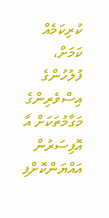ކުރިކަމެއް ކަމަށް،
ފުލުހުންގެ އިސްވެރިންގެ މަގާމުތަކަށް އާ އޮފިސަރުން އައްޔަންކޮށްފި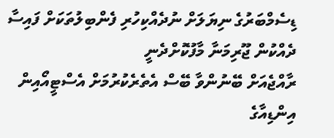ޑިސެމްބަރުގެ ނިޔަލަށް ނުދެއްކިހުރި ފެންބިލުތަކަށް ފައިސާ ދެއްކުން ޖޫރިމަނާ މާފުކޮށްދެނީ
ރާއްޖެއަށް ބޭނުންވާ ބޭސް އެތެރެކުރުމަށް އެސްޓީއޯއިން އިންޑިއާގެ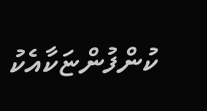ކުންފުންޏަކާއެކު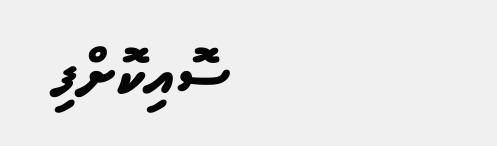ސޮއިކޮށްފި